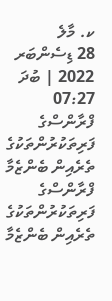ކ. މާލެ
28 ޑިސެންބަރ 2022 | ބުދަ 07:27
ފްރާންސްގެ ފަރިތަކުރުންތަކުގެ ތެރެއިން ބެންޒެމާ
ފްރާންސްގެ ފަރިތަކުރުންތަކުގެ ތެރެއިން ބެންޒެމާ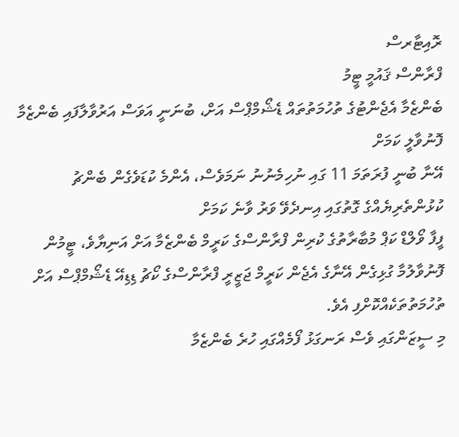ރޮއިޓާރސް
ފްރާންސް ޤައުމީ ޓީމު
ބެންޒެމާ އެޖެންޓުގެ ތުހުމަތުތައް ޑެޝޯމްޕްސް އަށް، ބުނަނީ އަވަސް އަރުވާލާފައި ބެންޒެމާ ފޮނުވާލީ ކަމަށް
އޭނާ ބުނީ ފުރަތަމަ 11 ގައި ނުހިމެނުނު ނަމަވެސް، އެންމެ ކުޑަވެގެން ބެންޗު ކުޅުންތެރިޔެއްގެ ގޮތުގައި އިނދެވޭ ވަރު ވާނެ ކަމަށް
ފީފާ ވޯލްޑް ކަޕް މުބާރާތުގެ ކުރިން ފްރާންސްގެ ކަރީމް ބެންޒެމާ އަށް އަނިޔާވެ، ޓީމުން ފޮނުވާލުމާ ގުޅިގެން އޭނާގެ އެޖެން ކަރީމް ޖަޒީރީ ފްރާންސްގެ ކޯޗު ޑިޑިއޭ ޑެޝޯމްޕްސް އަށް ތުހުމަތުތަކެއްކޮށްފި އެވެ.
މި ސީޒަންގައި ވެސް ރަނގަޅު ފޯމެއްގައި ހުރެ ބެންޒެމާ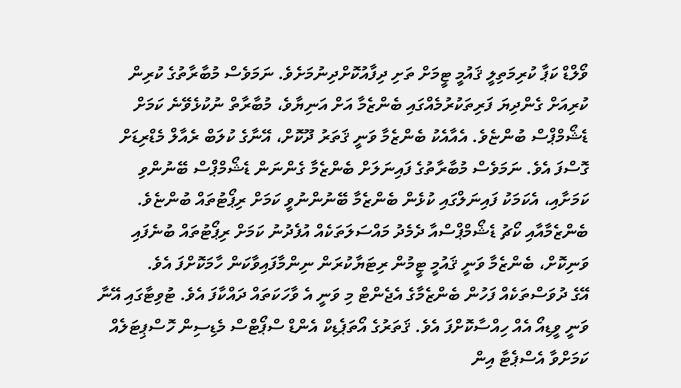ވޯލްޑް ކަޕާ ކުރިމަތިލީ ޤައުމީ ޓީމަށް ތަށި ދިފާއުކޮށްދިނުމަށެވެ. ނަމަވެސް މުބާރާތުގެ ކުރިން ކުރިއަށް ގެންދިޔަ ފަރިތަކުރުމެއްގައި ބެންޒެމާ އަށް އަނިޔާވެ، މުބާރާތް ނުކުޅެވޭނެ ކަމަށް ޑެޝޯމްޕްސް ބުންޏެވެ. އެއާއެކު ބެންޒެމާ ވަނީ ޤަތަރު ދޫކޮށް، އޭނާގެ ކުލަބް ރެއާލް މެޑްރިޑަށް ގޮސްފަ އެވެ. ނަމަވެސް މުބާރާތުގެ ފައިނަލަށް ބެންޒެމާ ގެންނަން ޑެޝޯމްޕްސް ބޭނުންވި ކަމަށާއި، އެކަމަކު ފައިނަލްގައި ކުޅެން ބެންޒެމާ ބޭނުންނުވީ ކަމަށް ރިޕޯޓުތައް ބުންޏެވެ. ބެންޒެމާއާއި ކޯޗު ޑެޝޯމްޕްސްއާ ދެމެދު މައްސަލަތަކެއް އުފެދުނު ކަމަށް ރިޕޯޓުތައް ބުނެފައި ވަނިކޮށް، ބެންޒެމާ ވަނީ ޤައުމީ ޓީމުން ރިޓަޔާކުރަން ނިންމާފައިވާކަން ހާމަކޮށްފަ އެވެ.
އޭގެ ދުވަސްތަކެއް ފަހުން ބެންޒެމާގެ އެޖެންޓް މި ވަނީ އެ ވާހަކަތައް ދައްކާފަ އެވެ. ޓުވިޓާގައި އޭނާ ވަނީ ވީޑިއޯ އެއް ހިއްސާކޮށްފަ އެވެ. ޤަތަރުގެ އޯތަޕެޑިކް އެންޑް ސްޕޯޓްސް މެޑިސިން ހޮސްޕިޓަލެއް ކަމަށްވާ އެސްޕެޓާ އިން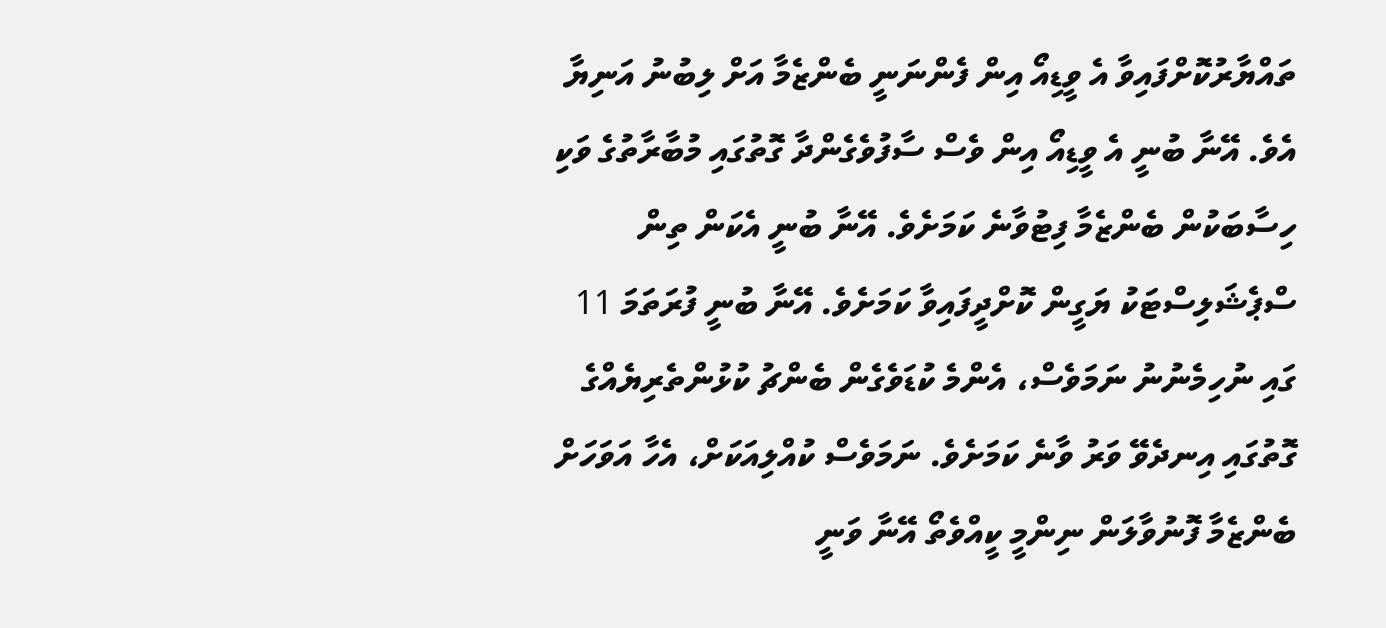ތައްޔާރުކޮށްފައިވާ އެ ވީޑިއޯ އިން ފެންނަނީ ބެންޒެމާ އަށް ލިބުނު އަނިޔާ އެވެ. އޭނާ ބުނީ އެ ވީޑިއޯ އިން ވެސް ސާފުވެގެންދާ ގޮތުގައި މުބާރާތުގެ ވަކި ހިސާބަކުން ބެންޒެމާ ފިޓުވާނެ ކަމަށެވެ. އޭނާ ބުނީ އެކަން ތިން ސްޕެޝަލިސްޓަކު ޔަގީން ކޮށްދީފައިވާ ކަމަށެވެ. އޭނާ ބުނީ ފުރަތަމަ 11 ގައި ނުހިމެނުނު ނަމަވެސް، އެންމެ ކުޑަވެގެން ބެންޗު ކުޅުންތެރިޔެއްގެ ގޮތުގައި އިނދެވޭ ވަރު ވާނެ ކަމަށެވެ. ނަމަވެސް ކުއްލިއަކަށް، އެހާ އަވަހަށް ބެންޒެމާ ފޮނުވާލަން ނިންމީ ކީއްވެތޯ އޭނާ ވަނީ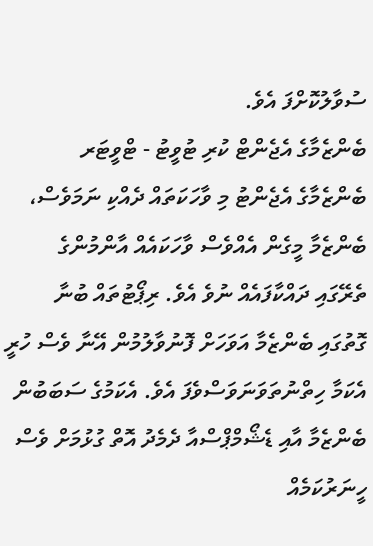ސުވާލުކޮށްފަ އެވެ.
ބެންޒެމާގެ އެޖެންޓް ކުރި ޓުވީޓު - ޓްވީޓަރ
ބެންޒެމާގެ އެޖެންޓު މި ވާހަކަތައް ދެއްކި ނަމަވެސް، ބެންޒެމާ މީގެން އެއްވެސް ވާހަކައެއް އާންމުންގެ ތެރޭގައި ދައްކާފައެއް ނުވެ އެވެ. ރިޕޯޓުތައް ބުނާ ގޮތުގައި ބެންޒެމާ އަވަހަށް ފޮނުވާލުމުން އޭނާ ވެސް ހުރީ އެކަމާ ހިތްނުތަވަނަވަސްވެފަ އެވެ. އެކަމުގެ ސަބަބުން ބެންޒެމާ އާއި ޑެޝޯމްޕްސްއާ ދެމެދު އޮތް ގުޅުމަށް ވެސް ހީނަރުކަމެއް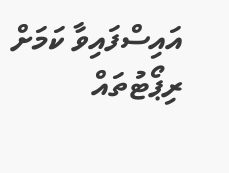އައިސްފައިވާ ކަމަށް ރިޕޯޓުތައް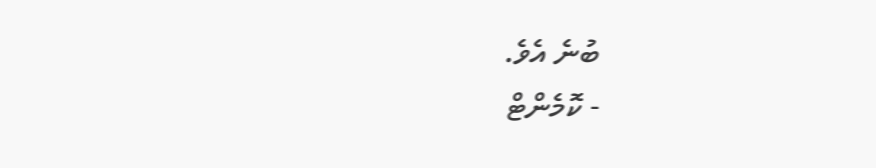ބުނެ އެވެ.
- ކޮމެންޓް